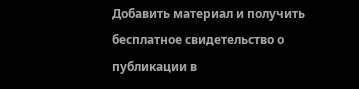Добавить материал и получить бесплатное свидетельство о публикации в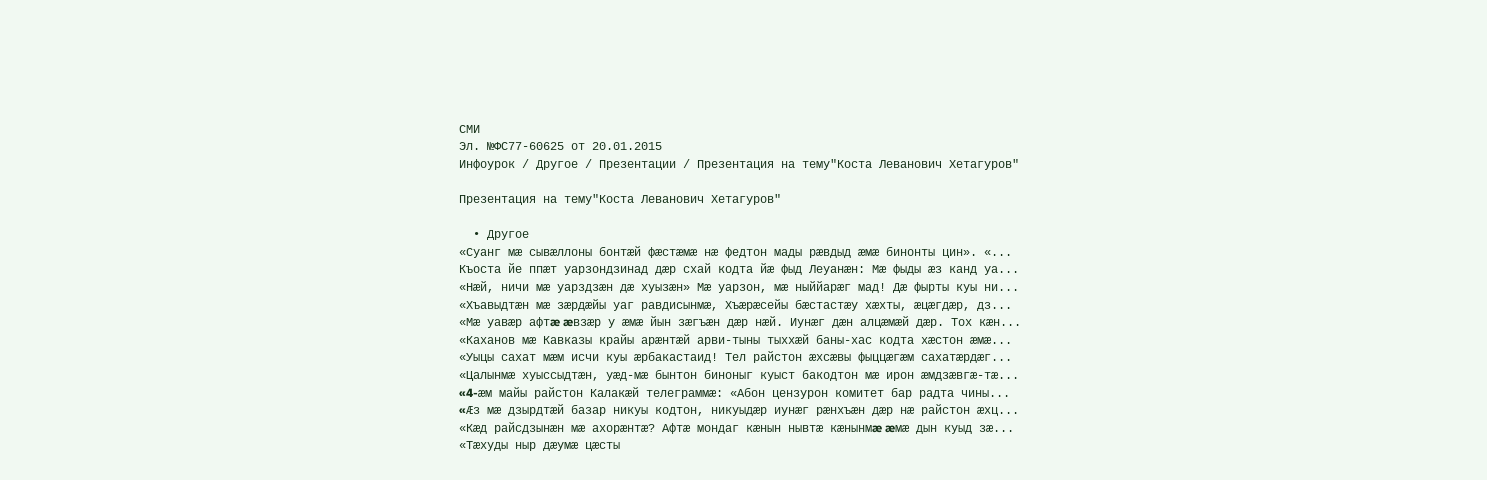СМИ
Эл. №ФС77-60625 от 20.01.2015
Инфоурок / Другое / Презентации / Презентация на тему"Коста Леванович Хетагуров"

Презентация на тему"Коста Леванович Хетагуров"

  • Другое
«Суанг мæ сывæллоны бонтæй фæстæмæ нæ федтон мады рæвдыд æмæ бинонты цин». «...
Къоста йе ппæт уарзондзинад дæр схай кодта йæ фыд Леуанæн: Мæ фыды æз канд уа...
«Нæй, ничи мæ уарздзæн дæ хуызæн» Мæ уарзон, мæ ныййарæг мад! Дæ фырты куы ни...
«Хъавыдтæн мæ зæрдæйы уаг равдисынмæ, Хъæрæсейы бæстастæу хæхты, æцæгдæр, дз...
«Мæ уавæр афтæ æвзæр у æмæ йын зæгъæн дæр нæй. Иунæг дæн алцæмæй дæр. Тох кæн...
«Каханов мæ Кавказы крайы арæнтæй арви-тыны тыххæй баны-хас кодта хæстон æмæ...
«Уыцы сахат мæм исчи куы æрбакастаид! Тел райстон æхсæвы фыццæгæм сахатæрдæг...
«Цалынмæ хуыссыдтæн, уæд-мæ бынтон биноныг куыст бакодтон мæ ирон æмдзæвгæ-тæ...
«4-æм майы райстон Калакæй телеграммæ: «Абон цензурон комитет бар радта чины...
«Æз мæ дзырдтæй базар никуы кодтон, никуыдæр иунæг рæнхъæн дæр нæ райстон æхц...
«Кæд райсдзынæн мæ ахорæнтæ? Афтæ мондаг кæнын нывтæ кæнынмæ æмæ дын куыд зæ...
«Тæхуды ныр дæумæ цæсты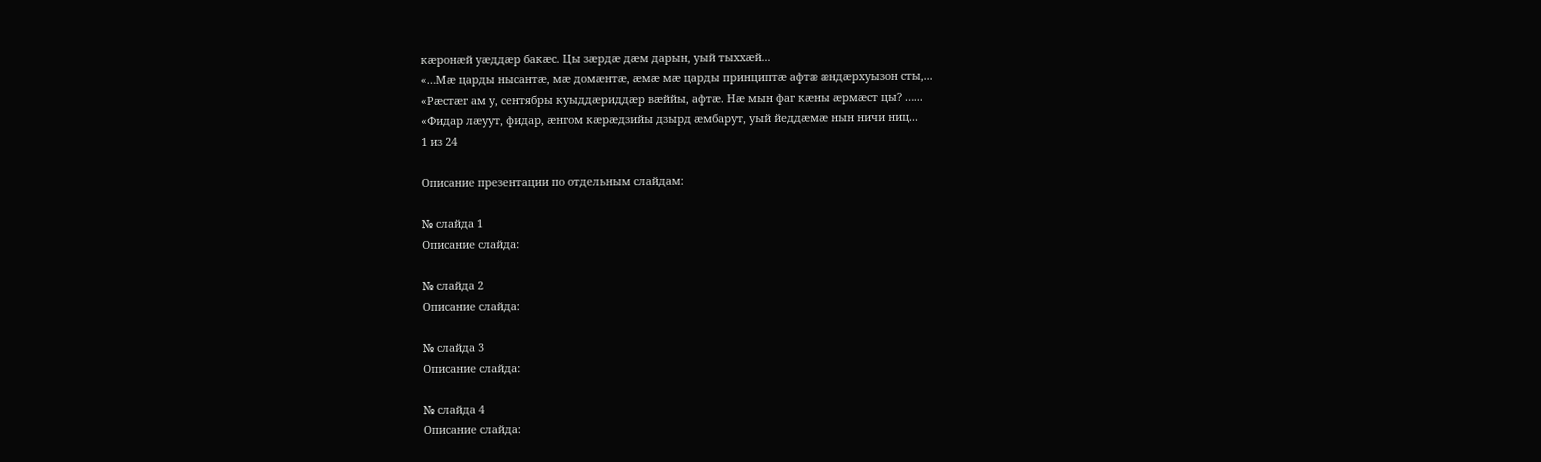кæронæй уæддæр бакæс. Цы зæрдæ дæм дарын, уый тыххæй...
«…Мæ царды нысантæ, мæ домæнтæ, æмæ мæ царды принциптæ афтæ æндæрхуызон сты,...
«Рæстæг ам у, сентябры куыддæриддæр вæййы, афтæ. Нæ мын фаг кæны æрмæст цы? …...
«Фидар лæуут, фидар, æнгом кæрæдзийы дзырд æмбарут, уый йеддæмæ нын ничи ниц...
1 из 24

Описание презентации по отдельным слайдам:

№ слайда 1
Описание слайда:

№ слайда 2
Описание слайда:

№ слайда 3
Описание слайда:

№ слайда 4
Описание слайда: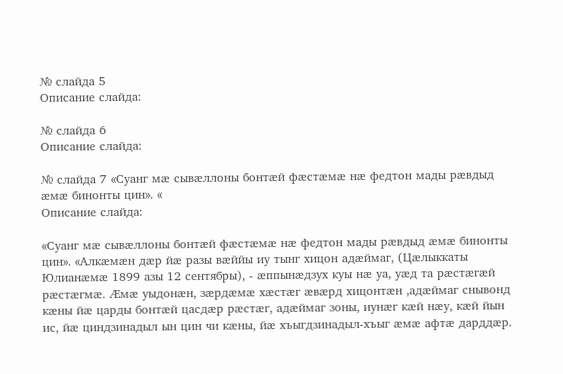№ слайда 5
Описание слайда:

№ слайда 6
Описание слайда:

№ слайда 7 «Суанг мæ сывæллоны бонтæй фæстæмæ нæ федтон мады рæвдыд æмæ бинонты цин». «
Описание слайда:

«Суанг мæ сывæллоны бонтæй фæстæмæ нæ федтон мады рæвдыд æмæ бинонты цин». «Алкæмæн дæр йæ разы вæййы иу тынг хицон адæймаг, (Цæлыккаты Юлианæмæ 1899 азы 12 сентябры), - æппынæдзух куы нæ уа, уæд та рæстæгæй рæстæгмæ. Æмæ уыдонæн, зæрдæмæ хæстæг æвæрд хицонтæн ,адæймаг снывонд кæны йæ царды бонтæй цасдæр рæстæг, адæймаг зоны, иунæг кæй нæу, кæй йын ис, йæ циндзинадыл ын цин чи кæны, йæ хъыгдзинадыл-хъыг æмæ афтæ дарддæр.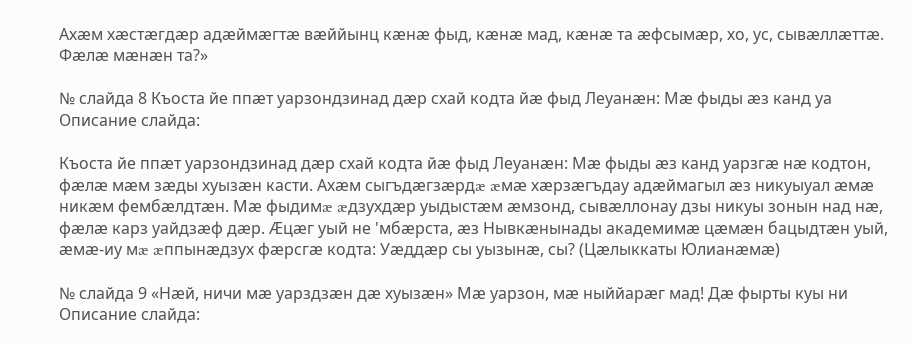Ахæм хæстæгдæр адæймæгтæ вæййынц кæнæ фыд, кæнæ мад, кæнæ та æфсымæр, хо, ус, сывæллæттæ. Фæлæ мæнæн та?»

№ слайда 8 Къоста йе ппæт уарзондзинад дæр схай кодта йæ фыд Леуанæн: Мæ фыды æз канд уа
Описание слайда:

Къоста йе ппæт уарзондзинад дæр схай кодта йæ фыд Леуанæн: Мæ фыды æз канд уарзгæ нæ кодтон, фæлæ мæм зæды хуызæн касти. Ахæм сыгъдæгзæрдæ æмæ хæрзæгъдау адæймагыл æз никуыуал æмæ никæм фембæлдтæн. Мæ фыдимæ æдзухдæр уыдыстæм æмзонд, сывæллонау дзы никуы зонын над нæ, фæлæ карз уайдзæф дæр. Æцæг уый не 'мбæрста, æз Нывкæнынады академимæ цæмæн бацыдтæн уый, æмæ-иу мæ æппынæдзух фæрсгæ кодта: Уæддæр сы уызынæ, сы? (Цæлыккаты Юлианæмæ)

№ слайда 9 «Нæй, ничи мæ уарздзæн дæ хуызæн» Мæ уарзон, мæ ныййарæг мад! Дæ фырты куы ни
Описание слайда: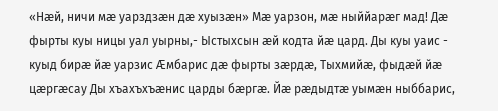«Нæй, ничи мæ уарздзæн дæ хуызæн» Мæ уарзон, мæ ныййарæг мад! Дæ фырты куы ницы уал уырны,- Ыстыхсын æй кодта йæ цард. Ды куы уаис - куыд бирæ йæ уарзис Æмбарис дæ фырты зæрдæ, Тыхмийæ, фыдæй йæ цæргæсау Ды хъахъхъæнис царды бæргæ. Йæ рæдыдтæ уымæн ныббарис,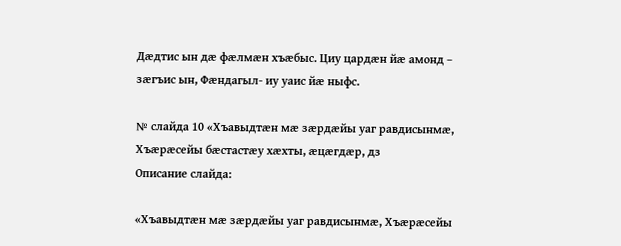Дæдтис ын дæ фæлмæн хъæбыс. Циу цардæн йæ амонд – зæгъис ын, Фæндагыл- иу уаис йæ ныфс.

№ слайда 10 «Хъавыдтæн мæ зæрдæйы уаг равдисынмæ, Хъæрæсейы бæстастæу хæхты, æцæгдæр, дз
Описание слайда:

«Хъавыдтæн мæ зæрдæйы уаг равдисынмæ, Хъæрæсейы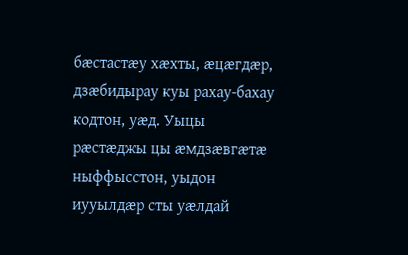бæстастæу хæхты, æцæгдæр, дзæбидырау куы рахау-бахау кодтон, уæд. Уыцы рæстæджы цы æмдзæвгæтæ ныффысстон, уыдон иууылдæр сты уæлдай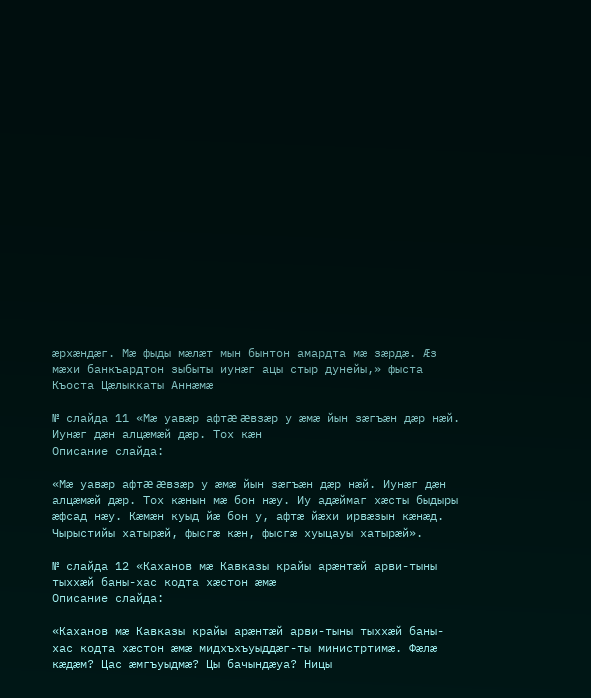æрхæндæг. Мæ фыды мæлæт мын бынтон амардта мæ зæрдæ. Æз мæхи банкъардтон зыбыты иунæг ацы стыр дунейы,» фыста Къоста Цæлыккаты Аннæмæ

№ слайда 11 «Мæ уавæр афтæ æвзæр у æмæ йын зæгъæн дæр нæй. Иунæг дæн алцæмæй дæр. Тох кæн
Описание слайда:

«Мæ уавæр афтæ æвзæр у æмæ йын зæгъæн дæр нæй. Иунæг дæн алцæмæй дæр. Тох кæнын мæ бон нæу. Иу адæймаг хæсты быдыры æфсад нæу. Кæмæн куыд йæ бон у, афтæ йæхи ирвæзын кæнæд. Чырыстийы хатырæй, фысгæ кæн, фысгæ хуыцауы хатырæй».

№ слайда 12 «Каханов мæ Кавказы крайы арæнтæй арви-тыны тыххæй баны-хас кодта хæстон æмæ
Описание слайда:

«Каханов мæ Кавказы крайы арæнтæй арви-тыны тыххæй баны-хас кодта хæстон æмæ мидхъхъуыддæг-ты министртимæ. Фæлæ кæдæм? Цас æмгъуыдмæ? Цы бачындæуа? Ницы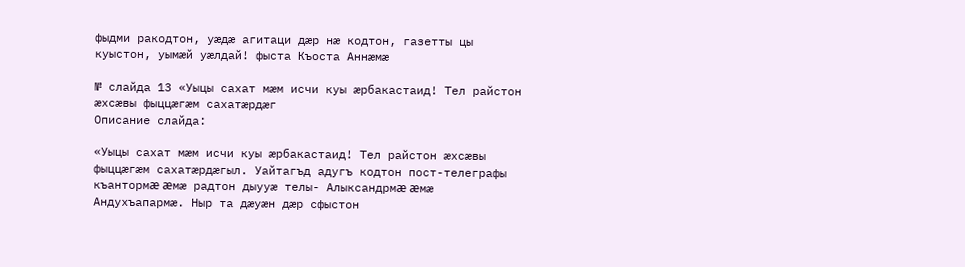фыдми ракодтон, уæдæ агитаци дæр нæ кодтон, газетты цы куыстон, уымæй уæлдай! фыста Къоста Аннæмæ

№ слайда 13 «Уыцы сахат мæм исчи куы æрбакастаид! Тел райстон æхсæвы фыццæгæм сахатæрдæг
Описание слайда:

«Уыцы сахат мæм исчи куы æрбакастаид! Тел райстон æхсæвы фыццæгæм сахатæрдæгыл. Уайтагъд адугъ кодтон пост-телеграфы къантормæ æмæ радтон дыууæ телы- Алыксандрмæ æмæ Андухъапармæ. Ныр та дæуæн дæр сфыстон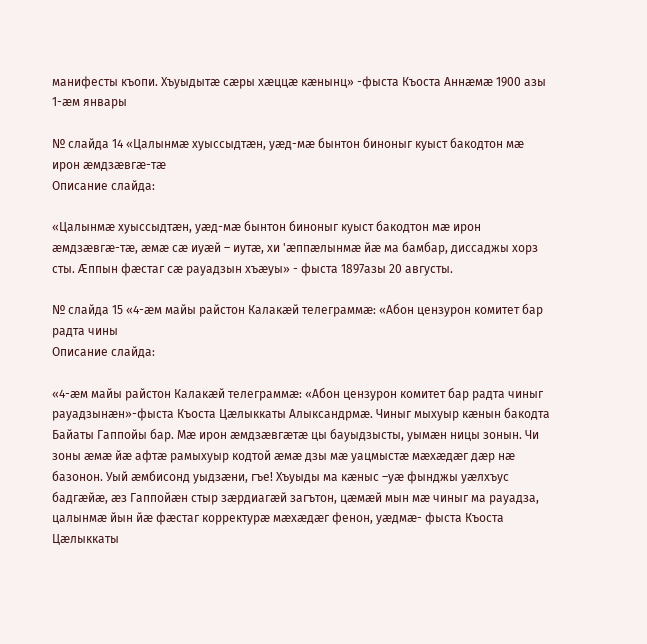манифесты къопи. Хъуыдытæ сæры хæццæ кæнынц» -фыста Къоста Аннæмæ 1900 азы 1-æм январы

№ слайда 14 «Цалынмæ хуыссыдтæн, уæд-мæ бынтон биноныг куыст бакодтон мæ ирон æмдзæвгæ-тæ
Описание слайда:

«Цалынмæ хуыссыдтæн, уæд-мæ бынтон биноныг куыст бакодтон мæ ирон æмдзæвгæ-тæ, æмæ сæ иуæй – иутæ, хи 'æппæлынмæ йæ ма бамбар, диссаджы хорз сты. Æппын фæстаг сæ рауадзын хъæуы» - фыста 1897азы 20 августы.

№ слайда 15 «4-æм майы райстон Калакæй телеграммæ: «Абон цензурон комитет бар радта чины
Описание слайда:

«4-æм майы райстон Калакæй телеграммæ: «Абон цензурон комитет бар радта чиныг рауадзынæн»-фыста Къоста Цæлыккаты Алыксандрмæ. Чиныг мыхуыр кæнын бакодта Байаты Гаппойы бар. Мæ ирон æмдзæвгæтæ цы бауыдзысты, уымæн ницы зонын. Чи зоны æмæ йæ афтæ рамыхуыр кодтой æмæ дзы мæ уацмыстæ мæхæдæг дæр нæ базонон. Уый æмбисонд уыдзæни, гъе! Хъуыды ма кæныс –уæ фынджы уæлхъус бадгæйæ, æз Гаппойæн стыр зæрдиагæй загътон, цæмæй мын мæ чиныг ма рауадза, цалынмæ йын йæ фæстаг корректурæ мæхæдæг фенон, уæдмæ- фыста Къоста Цæлыккаты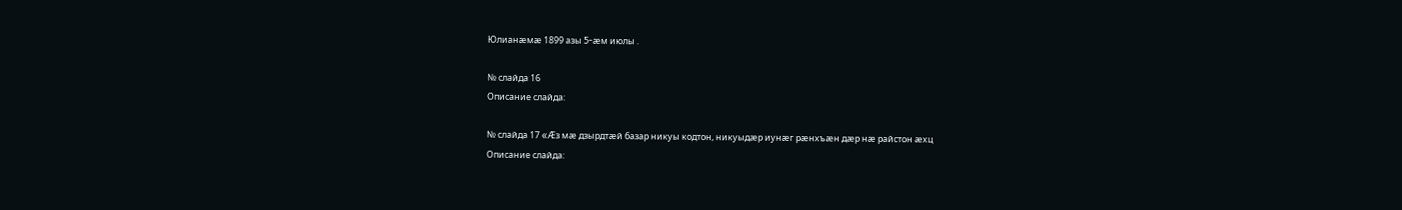Юлианæмæ 1899 азы 5-æм июлы .

№ слайда 16
Описание слайда:

№ слайда 17 «Æз мæ дзырдтæй базар никуы кодтон, никуыдæр иунæг рæнхъæн дæр нæ райстон æхц
Описание слайда: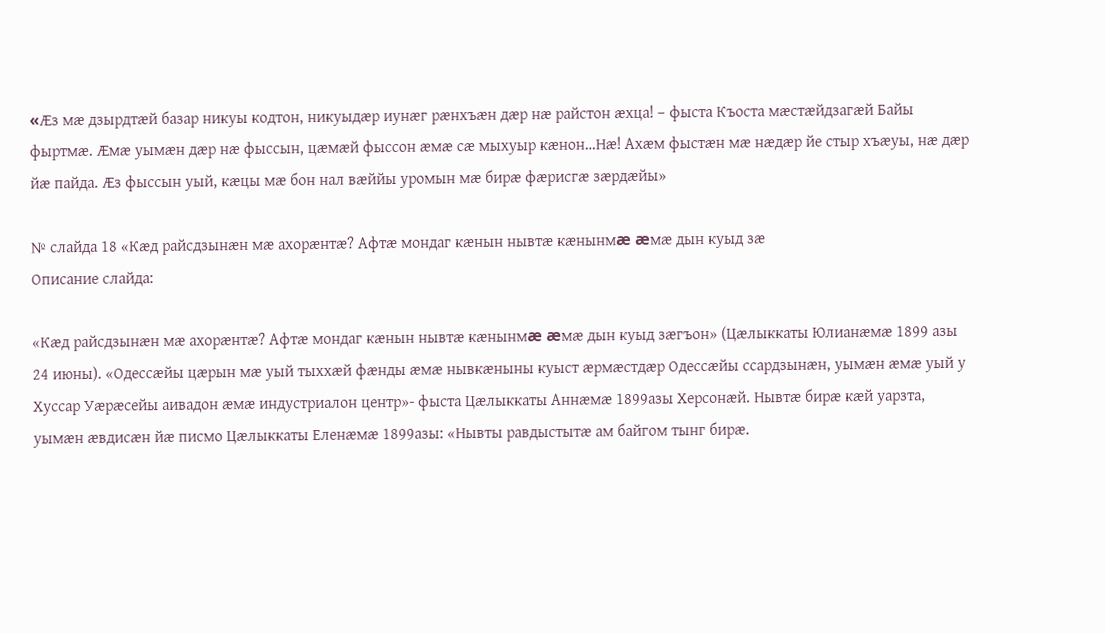«Æз мæ дзырдтæй базар никуы кодтон, никуыдæр иунæг рæнхъæн дæр нæ райстон æхца! – фыста Къоста мæстæйдзагæй Байы фыртмæ. Æмæ уымæн дæр нæ фыссын, цæмæй фыссон æмæ сæ мыхуыр кæнон…Нæ! Ахæм фыстæн мæ нæдæр йе стыр хъæуы, нæ дæр йæ пайда. Æз фыссын уый, кæцы мæ бон нал вæййы уромын мæ бирæ фæрисгæ зæрдæйы»

№ слайда 18 «Кæд райсдзынæн мæ ахорæнтæ? Афтæ мондаг кæнын нывтæ кæнынмæ æмæ дын куыд зæ
Описание слайда:

«Кæд райсдзынæн мæ ахорæнтæ? Афтæ мондаг кæнын нывтæ кæнынмæ æмæ дын куыд зæгъон» (Цæлыккаты Юлианæмæ 1899 азы 24 июны). «Одессæйы цæрын мæ уый тыххæй фæнды æмæ нывкæныны куыст æрмæстдæр Одессæйы ссардзынæн, уымæн æмæ уый у Хуссар Уæрæсейы аивадон æмæ индустриалон центр»- фыста Цæлыккаты Аннæмæ 1899азы Херсонæй. Нывтæ бирæ кæй уарзта, уымæн æвдисæн йæ писмо Цæлыккаты Еленæмæ 1899азы: «Нывты равдыстытæ ам байгом тынг бирæ.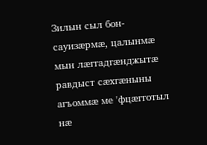Зилын сыл бон-сауизæрмæ, цалынмæ мын лæггадгæнджытæ равдыст сæхгæныны агъоммæ ме 'фцæгготыл нæ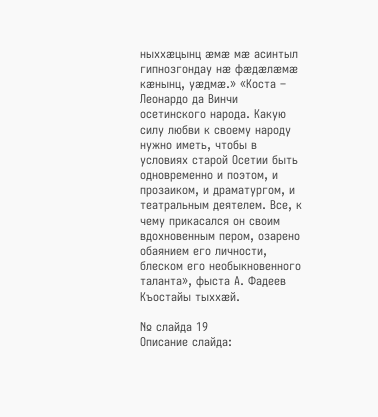ныххæцынц æмæ мæ асинтыл гипнозгондау нæ фæдæлæмæ кæнынц, уæдмæ.» «Коста – Леонардо да Винчи осетинского народа. Какую силу любви к своему народу нужно иметь, чтобы в условиях старой Осетии быть одновременно и поэтом, и прозаиком, и драматургом, и театральным деятелем. Все, к чему прикасался он своим вдохновенным пером, озарено обаянием его личности, блеском его необыкновенного таланта», фыста А. Фадеев Къостайы тыххæй.

№ слайда 19
Описание слайда: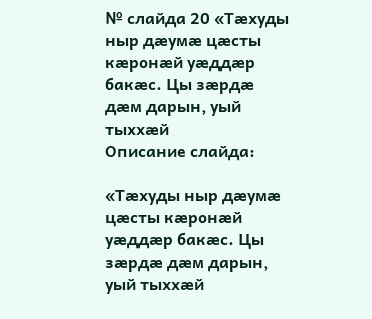№ слайда 20 «Тæхуды ныр дæумæ цæсты кæронæй уæддæр бакæс. Цы зæрдæ дæм дарын, уый тыххæй
Описание слайда:

«Тæхуды ныр дæумæ цæсты кæронæй уæддæр бакæс. Цы зæрдæ дæм дарын, уый тыххæй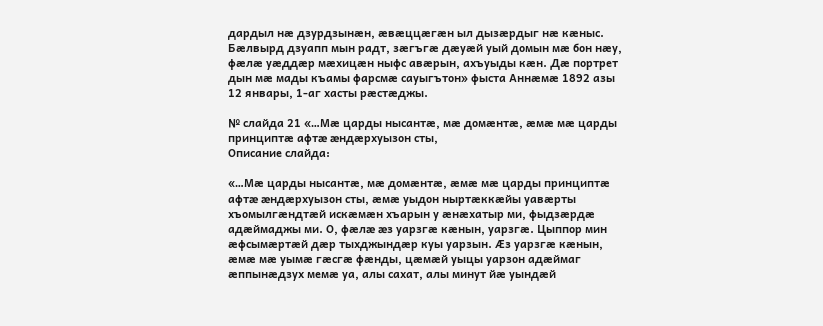дардыл нæ дзурдзынæн, æвæццæгæн ыл дызæрдыг нæ кæныс. Бæлвырд дзуапп мын радт, зæгъгæ дæуæй уый домын мæ бон нæу, фæлæ уæддæр мæхицæн ныфс авæрын, ахъуыды кæн. Дæ портрет дын мæ мады къамы фарсмæ сауыгътон» фыста Аннæмæ 1892 азы 12 январы, 1-аг хасты рæстæджы.

№ слайда 21 «…Мæ царды нысантæ, мæ домæнтæ, æмæ мæ царды принциптæ афтæ æндæрхуызон сты,
Описание слайда:

«…Мæ царды нысантæ, мæ домæнтæ, æмæ мæ царды принциптæ афтæ æндæрхуызон сты, æмæ уыдон ныртæккæйы уавæрты хъомылгæндтæй искæмæн хъарын у æнæхатыр ми, фыдзæрдæ адæймаджы ми. О, фæлæ æз уарзгæ кæнын, уарзгæ. Цыппор мин æфсымæртæй дæр тыхджындæр куы уарзын. Æз уарзгæ кæнын, æмæ мæ уымæ гæсгæ фæнды, цæмæй уыцы уарзон адæймаг æппынæдзух мемæ уа, алы сахат, алы минут йæ уындæй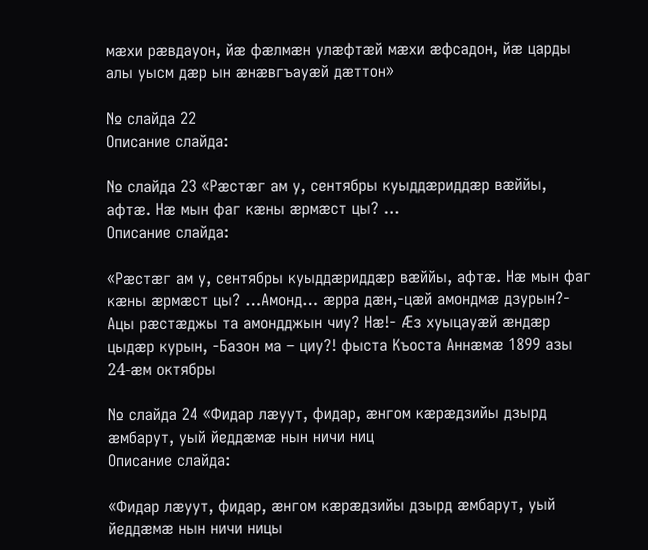мæхи рæвдауон, йæ фæлмæн улæфтæй мæхи æфсадон, йæ царды алы уысм дæр ын æнæвгъауæй дæттон»

№ слайда 22
Описание слайда:

№ слайда 23 «Рæстæг ам у, сентябры куыддæриддæр вæййы, афтæ. Нæ мын фаг кæны æрмæст цы? …
Описание слайда:

«Рæстæг ам у, сентябры куыддæриддæр вæййы, афтæ. Нæ мын фаг кæны æрмæст цы? …Амонд… æрра дæн,-цæй амондмæ дзурын?- Ацы рæстæджы та амондджын чиу? Нæ!- Æз хуыцауæй æндæр цыдæр курын, -Базон ма – циу?! фыста Къоста Аннæмæ 1899 азы 24-æм октябры

№ слайда 24 «Фидар лæуут, фидар, æнгом кæрæдзийы дзырд æмбарут, уый йеддæмæ нын ничи ниц
Описание слайда:

«Фидар лæуут, фидар, æнгом кæрæдзийы дзырд æмбарут, уый йеддæмæ нын ничи ницы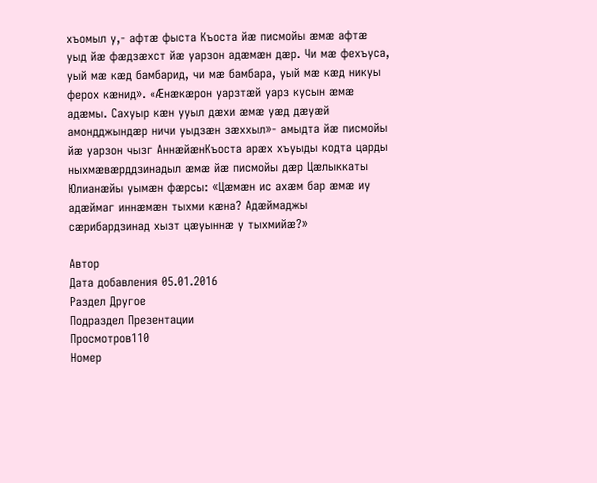хъомыл у,- афтæ фыста Къоста йæ писмойы æмæ афтæ уыд йæ фæдзæхст йæ уарзон адæмæн дæр. Чи мæ фехъуса, уый мæ кæд бамбарид, чи мæ бамбара, уый мæ кæд никуы ферох кæнид». «Æнæкæрон уарзтæй уарз кусын æмæ адæмы. Сахуыр кæн ууыл дæхи æмæ уæд дæуæй амондджындæр ничи уыдзæн зæххыл»- амыдта йæ писмойы йæ уарзон чызг АннæйæнКъоста арæх хъуыды кодта царды ныхмæвæрддзинадыл æмæ йæ писмойы дæр Цæлыккаты Юлианæйы уымæн фæрсы: «Цæмæн ис ахæм бар æмæ иу адæймаг иннæмæн тыхми кæна? Адæймаджы сæрибардзинад хызт цæуыннæ у тыхмийæ?»

Автор
Дата добавления 05.01.2016
Раздел Другое
Подраздел Презентации
Просмотров110
Номер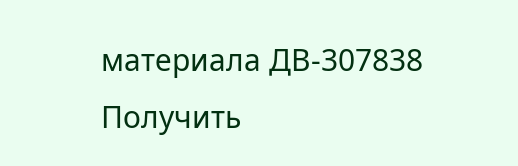материала ДВ-307838
Получить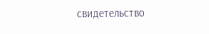свидетельство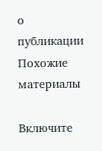о публикации
Похожие материалы

Включите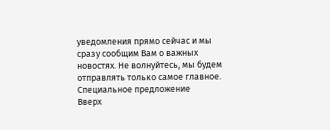уведомления прямо сейчас и мы сразу сообщим Вам о важных новостях. Не волнуйтесь, мы будем отправлять только самое главное.
Специальное предложение
Вверх